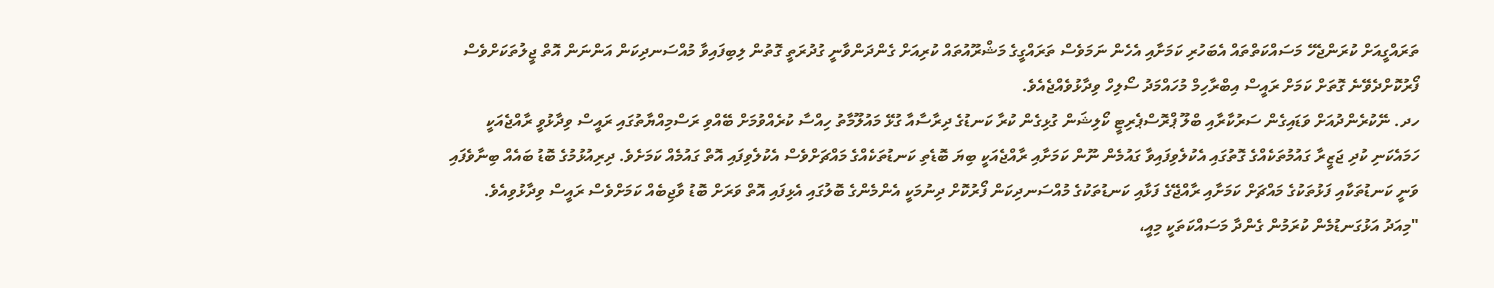ތަރައްގީއަށް ކުރަންޖެހޭ މަސައްކަތްތައް އެބަހުރި ކަމަށާއި އެހެން ނަމަވެސް ތަރައްގީގެ މަޝްރޫއުތައް ކުރިއަށް ގެންދަންވާނީ ގުދުރަތީ ގޮތުން ލިބިފައިވާ މުއްސަނދިކަން އަންނަން އޮތް ޖީލުތަކަށްވެސް ފޯރުކޮށްދެވޭނެ ގޮތަށް ކަމަށް ރައީސް އިބްރާހިމް މުހައްމަދު ސޯލިހް ވިދާޅުވެއްޖެއެވެ.
ހދ. ނޭކުރެންދުއަށް ވަޑައިގެން ސަރުކާރާއި ބްލޫ ޕްރޮސްޕެރިޓީ ކޯލިޝަން ގުޅިގެން ކުރާ ކަނޑުގެ ދިރާސާއާ ގުޅޭ މައުލޫމާތު ހިއްސާ ކުރެއްވުމަށް ބޭއްވި ރަސްމިއްޔާތުގައި ރައީސް ވިދާޅުވީ ރާއްޖެއަކީ ހަމައެކަނި ކުދި ޖަޒީރާ ގައުމުތަކެއްގެ ގޮތުގައި އެކުލެވިފައިވާ ގައުމެން ނޫން ކަމަށާއި ރާއްޖެއަކީ ބިޔަ ބޮޑެތި ކަނޑުތަކެއްގެ މައްޗަށްވެސް އެކުލެވިފައި އޮތް ގައުމެއް ކަމަށެވެ. ދިރިއުޅުމުގެ ބޮޑު ބައެއް ބިނާވެފައި ވަނީ ކަނޑުތަކާއި ފަޅުތަކުގެ މައްޗަށް ކަމަށާއި ރާއްޖޭގެ ފަޅާއި ކަނޑުތަކުގެ މުއްސަނދިކަން ފޯރުކޮށް ދިނުމަކީ އެންމެންގެ ބޮލުގައި އެޅިފައި އޮތް ވަރަށް ބޮޑު ވާޖިބެއް ކަމަށްވެސް ރައީސް ވިދާޅުވިއެވެ.
"މިއަދު އަޅުގަނޑުމެން ކުރަމުން ގެންދާ މަސައްކަތަކީ މިއީ،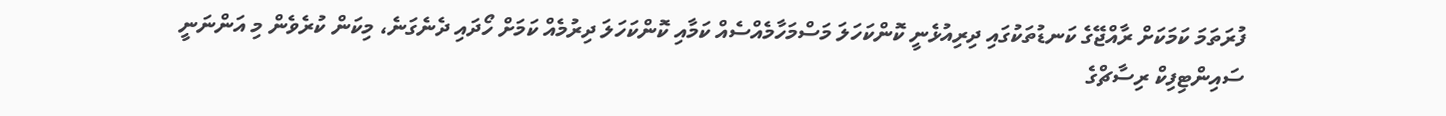ފުރަތަމަ ކަމަކަށް ރާއްޖޭގެ ކަނޑުތަކުގައި ދިރިއުޅެނީ ކޮންކަހަލަ މަސްމަހާމެއްސެއް ކަމާއި ކޮންކަހަލަ ދިރުމެއް ކަމަށް ހޯދައި ދެނެގަނެ، މިކަން ކުރެވެން މި އަންނަނީ ސައިންޓިފިކް ރިސާޗްގެ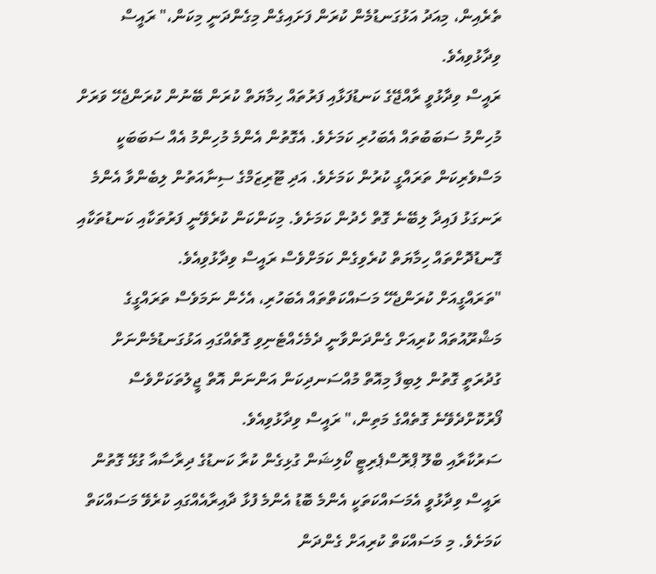ތެރެއިން، މިއަދު އަޅުގަނޑުމެން ކުރަން ފަށައިގެން މިގެންދަނީ މިކަން،" ރައީސް ވިދާޅުވިއެވެ.
ރައީސް ވިދާޅުވީ ރާއްޖޭގެ ކަނޑުފަޅާއި ފަރުތައް ހިމާޔަތް ކުރަން ބޭނުން ކުރަންޖެހޭ ވަރަށް މުހިންމު ސަބަބުތައް އެބަހުރި ކަމަށެވެ. އެގޮތުން އެންމެ މުހިންމު އެއް ސަބަބަކީ މަސްވެރިކަން ތަރައްގީ ކުރުން ކަމަށެވެ. އަދި ޓޫރިޒަމްގެ ސިނާއަތުން ލިބެންވާ އެންމެ ރަނގަޅު ފައިދާ ލިބޭނެ ގޮތް ހެދުން ކަމަށެވެ. މިކަންކަން ކުރެވޭނީ ފަރުތަކާއި ކަނޑުތަކާއި ގޮނޑުދޮށްތައް ހިމާޔަތް ކުރެވިގެން ކަމަށްވެސް ރައީސް ވިދާޅުވިއެވެ.
"ތަރައްގީއަށް ކުރަންޖެހޭ މަސައްކަތްތައް އެބަހުރި، އެހެން ނަމަވެސް ތަރައްގީގެ މަޝްރޫއުތައް ކުރިއަށް ގެންދަންވާނީ ދެމެހެއްޓެނިވި ގޮތެއްގައި އަޅުގަނޑުމެންނަށް ގުދުރަތީ ގޮތުން ލިބިފާ މިއޮތް މުއްސަނދިކަން އަންނަން އޮތް ޖީލުތަކަށްވެސް ފޯރުކޮށްދެވޭނެ ގޮތެއްގެ މަތިން،" ރައީސް ވިދާޅުވިއެވެ.
ސަރުކާރާއި ބްލޫ ޕްރޮސްޕެރިޓީ ކޯލިޝަން ގުޅިގެން ކުރާ ކަނޑުގެ ދިރާސާއާ ގުޅޭ ގޮތުން ރައީސް ވިދާޅުވީ އެމަސައްކަތަކީ އެންމެ ބޮޑު އެންމެ ފުޅާ ދާއިރާއެއްގައި ކުރެވޭ މަސައްކަތް ކަމަށެވެ. މި މަސައްކަތް ކުރިއަށް ގެންދަން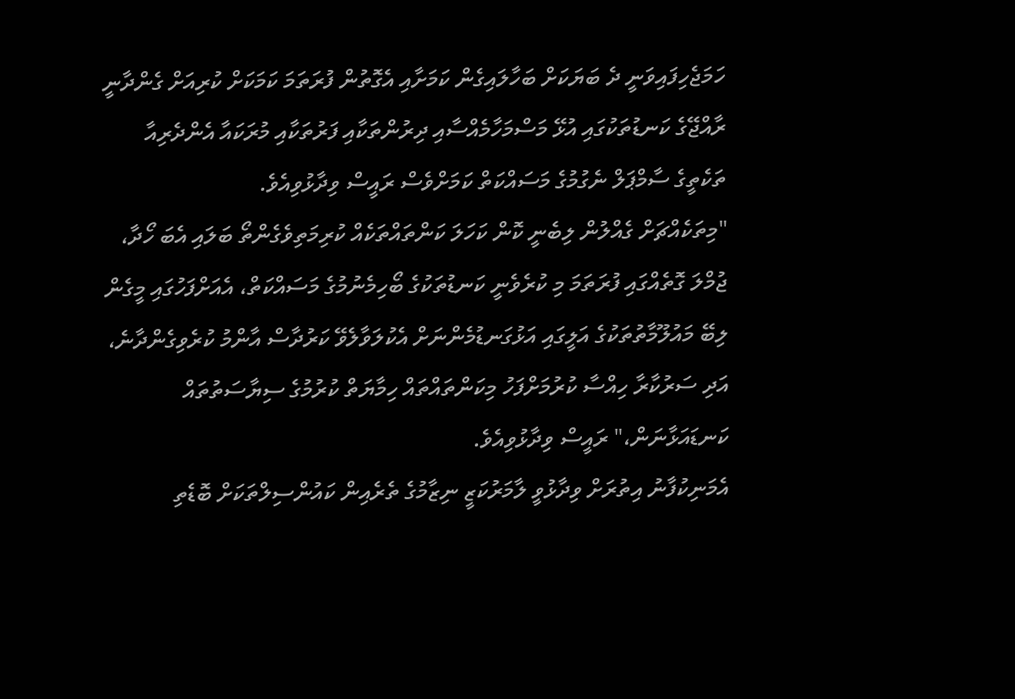ހަމަޖެހިފައިވަނީ ދެ ބަޔަކަށް ބަހާލައިގެން ކަމަށާއި އެގޮތުން ފުރަތަމަ ކަމަކަށް ކުރިއަށް ގެންދާނީ ރާއްޖޭގެ ކަނޑުތަކުގައި އުޅޭ މަސްމަހާމެއްސާއި ދިރުންތަކާއި ފަރުތަކާއި މުރަކައާ އެންދެރިއާ ތަކެތީގެ ސާމްޕަލް ނެގުމުގެ މަސައްކަތް ކަމަށްވެސް ރައީސް ވިދާޅުވިއެވެ.
"މިތަކެއްޗަށް ގެއްލުން ލިބެނީ ކޮން ކަހަލަ ކަންތައްތަކެއް ކުރިމަތިވެގެންތޯ ބަލައި އެބަ ހޯދާ، ޖުމްލަ ގޮތެއްގައި ފުރަތަމަ މި ކުރެވެނީ ކަނޑުތަކުގެ ބޯހިމެނުމުގެ މަސައްކަތް، އެއަށްފަހުގައި މީގެން ލިބޭ މައުލޫމާތުތަކުގެ އަލީގައި އަޅުގަނޑުމެންނަށް އެކުލަވާލެވޭ ކަރުދާސް އާންމު ކުރެވިގެންދާނެ، އަދި ސަރުކާރާ ހިއްސާ ކުރުމަށްފަހު މިކަންތައްތައް ހިމާޔަތް ކުރުމުގެ ސިޔާސަތުތައް ކަނޑައަޅާނަން،" ރައީސް ވިދާޅުވިއެވެ.
އެމަނިކުފާނު އިތުރަށް ވިދާޅުވީ ލާމަރުކަޒީ ނިޒާމުގެ ތެރެއިން ކައުންސިލްތަކަށް ބޮޑެތި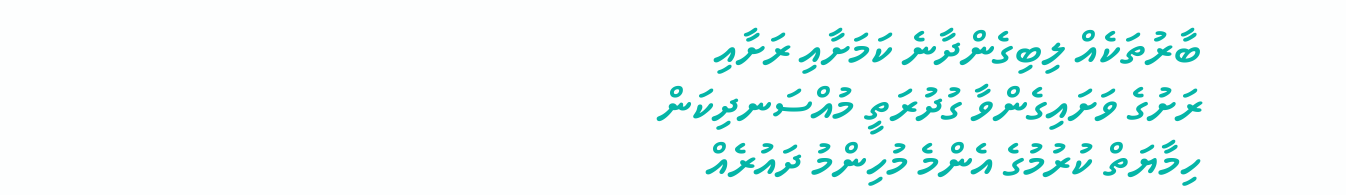ބާރުތަކެއް ލިބިގެންދާނެ ކަމަށާއި ރަށާއި ރަށުގެ ވަށައިގެންވާ ގުދުރަތީ މުއްސަނދިކަން ހިމާޔަތް ކުރުމުގެ އެންމެ މުހިންމު ދައުރެއް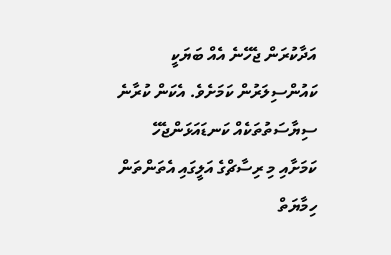އަދާކުރަން ޖެހޭނެ އެއް ބަޔަކީ ކައުންސިލަރުން ކަމަށެވެ. އެކަން ކުރާނެ ސިޔާސަތުތަކެއް ކަނޑައަޅަންޖެހޭ ކަމަށާއި މި ރިސާޗްގެ އަލީގައި އެތަންތަން ހިމާޔަތް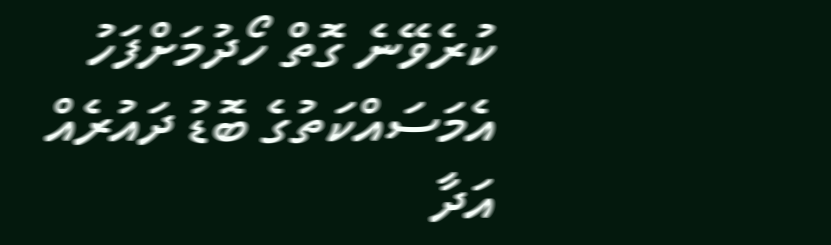ކުރެވޭނެ ގޮތް ހޯދުމަށްފަހު އެމަސައްކަތުގެ ބޮޑު ދައުރެއް އަދާ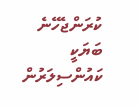ކުރަންޖެހޭނެ ބަޔަކީ ކައުންސިލަރުން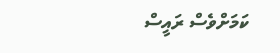ކަމަށްވެސް ރައީސް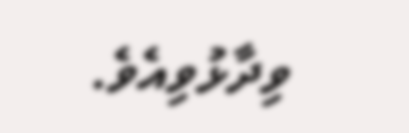ވިދާޅުވިއެވެ.